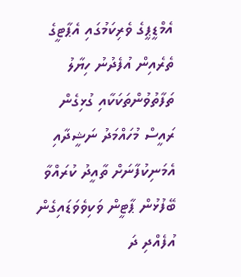އެމްޑީޕީގެ ވެރިކަމުގައި އެޕާޓީގެ ތެރެއިން އުފެދުނު ހިޔާލު ތަފާތުވުންތަކަކާއި ގުޅިގެން ރައީސް މުހައްމަދު ނަޝީދާއި އެމަނިކުފާނަށް ތާއީދު ކުރައްވާ ބޭފުޅުން ޕާޓީން ވަކިވެވަޑައިގެން އުފެއްދި ދަ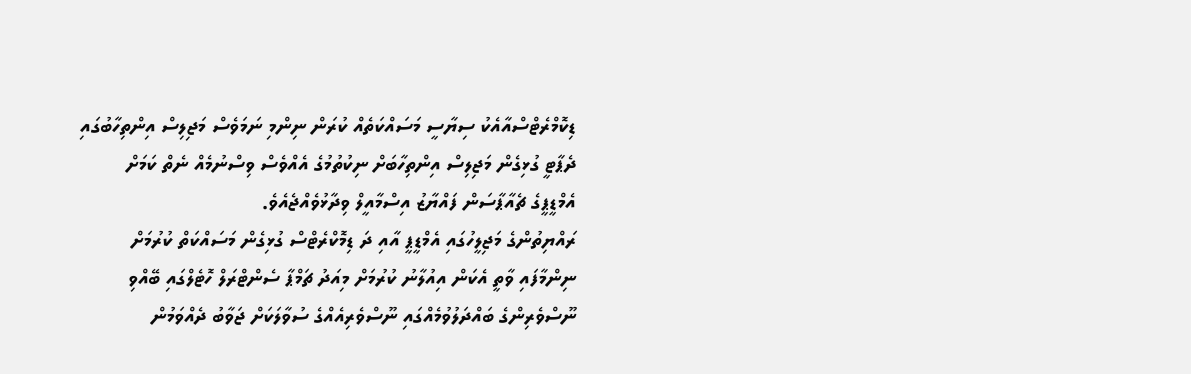ޑިކޮމްރެޓްސްއާއެކު ސިޔާސީ މަސައްކަތެއް ކުރަން ނިންމި ނަމަވެސް މަޖިލިސް އިންތިހާބުގައި ދެޕާޓީ ގުޅިގެން މަޖިލިސް އިންތިހާބަށް ނިކުތުމުގެ އެއްވެސް ވިސްނުމެއް ނެތް ކަމަށް އެމްޑީޕީގެ ޗެއާޕާސަން ފައްޔާޒު އިސްމާއީލް ވިދާޅުވެއްޖެއެވެ.
ރައްޔިތުންގެ މަޖިލީހުގައި އެމްޑީޕީ އާއި ދަ ޑިމޮކްރެޓްސް ގުޅިގެން މަސައްކަތް ކުރުމަށް ނިންމާފައި ވާތީ އެކަން އިއުލާނު ކުރުމަށް މިއަދު ޗަމްޕާ ސެންޓްރަލް ހޮޓެލްގައި ބޭއްވި ނޫސްވެރިންގެ ބައްދަލުވުމެއްގައި ނޫސްވެރިއެއްގެ ސުވާލަކަށް ޖަވާބު ދެއްވަމުން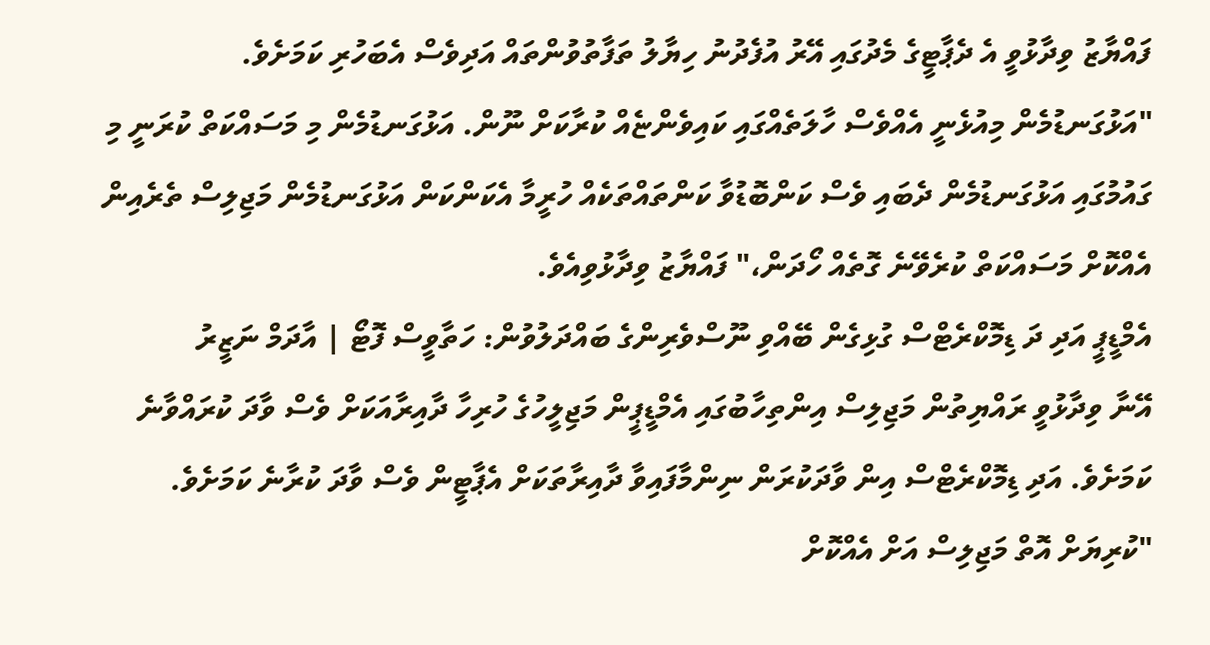ފައްޔާޒު ވިދާޅުވީ އެ ދެޕާޓީގެ މެދުގައި އޭރު އުފެދުނު ހިޔާލު ތަފާތުވުންތައް އަދިވެސް އެބަހުރި ކަމަށެވެ.
"އަޅުގަނޑުމެން މިއުޅެނީ އެއްވެސް ހާލަތެއްގައި ކައިވެންޏެއް ކުރާކަށް ނޫން. އަޅުގަނޑުމެން މި މަސައްކަތް ކުރަނީ މި ގައުމުގައި އަޅުގަނޑުމެން ދެބައި ވެސް ކަންބޮޑުވާ ކަންތައްތަކެއް ހުރީމާ އެކަންކަން އަޅުގަނޑުމެން މަޖިލިސް ތެރެއިން އެއްކޮށް މަސައްކަތް ކުރެވޭނެ ގޮތެއް ހޯދަން،" ފައްޔާޒު ވިދާޅުވިއެވެ.
އެމްޑީޕީ އަދި ދަ ޑިމޮކްރެޓްސް ގުޅިގެން ބޭއްވި ނޫސްވެރިންގެ ބައްދަލުވުން: ހަތާވީސް ފޮޓޯ | އާދަމް ނަޒީރު
އޭނާ ވިދާޅުވީ ރައްޔިތުން މަޖިލިސް އިންތިހާބުގައި އެމްޑީޕީން މަޖިލީހުގެ ހުރިހާ ދާއިރާއަކަށް ވެސް ވާދަ ކުރައްވާނެ ކަމަށެވެ. އަދި ޑިމޮކްރެޓްސް އިން ވާދަކުރަން ނިންމާފައިވާ ދާއިރާތަކަށް އެޕާޓީން ވެސް ވާދަ ކުރާނެ ކަމަށެވެ.
"ކުރިޔަށް އޮތް މަޖިލިސް އަށް އެއްކޮށް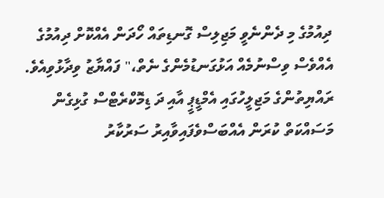ދިއުމުގެ މި ދެންނެވީ މަޖިލިސް ގޮނޑިތައް ހޯދަން އެއްކޮށް ދިއުމުގެ އެއްވެސް ވިސްނުމެއް އަޅުގަނޑުމެންގެ ނެތް،" ފައްޔާޒު ވިދާޅުވިއެވެ.
ރައްޔިތުންގެ މަޖިލީހުގައި އެމްޑީޕީ އާއި ދަ ޑިމޮކްރެޓްސް ގުޅިގެން މަސައްކަތް ކުރަން އެއްބަސްވެފައިވާއިރު ސަރުކާރު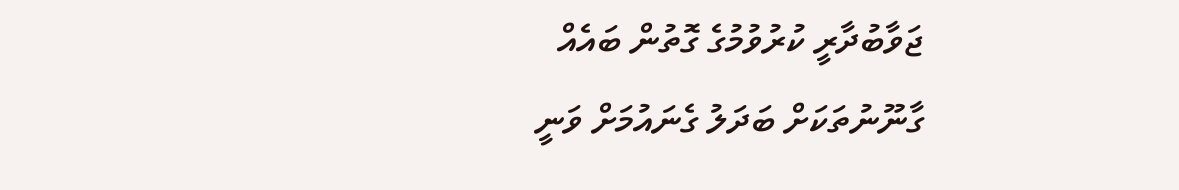ޖަވާބުދާރީ ކުރުވުމުގެ ގޮތުން ބައެއް ގާނޫނުތަކަށް ބަދަލު ގެނައުމަށް ވަނީ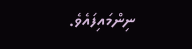ނިންމައިފައެވެ.